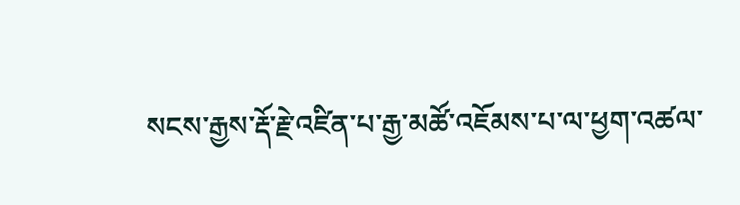སངས་རྒྱས་རྡོ་རྗེ་འཛིན་པ་རྒྱ་མཚོ་འཇོམས་པ་ལ་ཕྱག་འཚལ་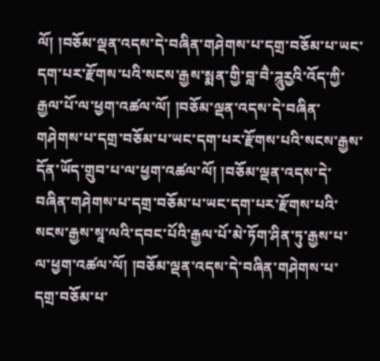ལོ། །བཅོམ་ལྡན་འདས་དེ་བཞིན་གཤེགས་པ་དགྲ་བཅོམ་པ་ཡང་དག་པར་རྫོགས་པའི་སངས་རྒྱས་སྨན་གྱི་བླ་བཻ་ཌཱུརྱའི་འོད་ཀྱི་རྒྱལ་པོ་ལ་ཕྱག་འཚལ་ལོ། །བཅོམ་ལྡན་འདས་དེ་བཞིན་གཤེགས་པ་དགྲ་བཅོམ་པ་ཡང་དག་པར་རྫོགས་པའི་སངས་རྒྱས་དོན་ཡོད་གྲུབ་པ་ལ་ཕྱག་འཚལ་ལོ། །བཅོམ་ལྡན་འདས་དེ་བཞིན་གཤེགས་པ་དགྲ་བཅོམ་པ་ཡང་དག་པར་རྫོགས་པའི་སངས་རྒྱས་སཱ་ལའི་དབང་པོའི་རྒྱལ་པོ་མེ་ཏོག་ཤིན་ཏུ་རྒྱས་པ་ལ་ཕྱག་འཚལ་ལོ། །བཅོམ་ལྡན་འདས་དེ་བཞིན་གཤེགས་པ་དགྲ་བཅོམ་པ་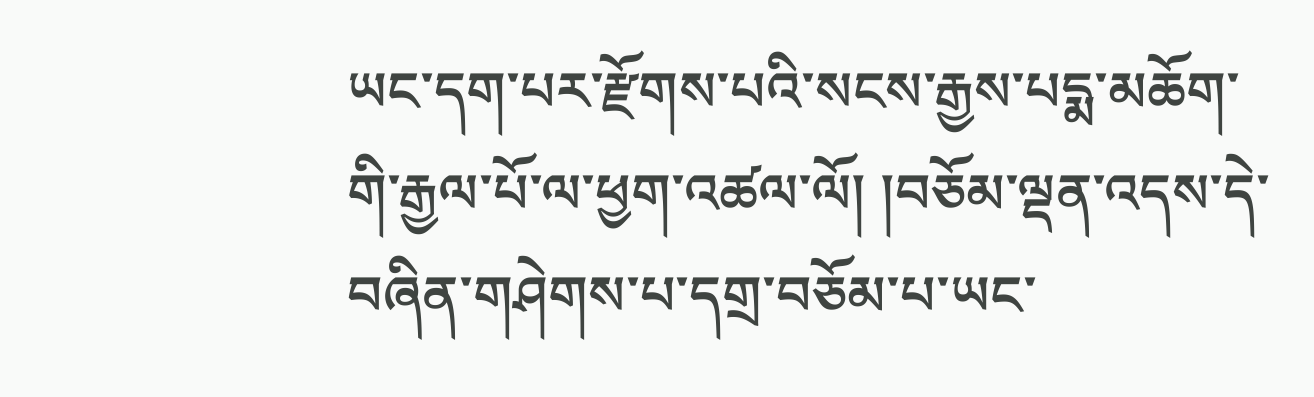ཡང་དག་པར་རྫོགས་པའི་སངས་རྒྱས་པདྨ་མཆོག་གི་རྒྱལ་པོ་ལ་ཕྱག་འཚལ་ལོ། །བཅོམ་ལྡན་འདས་དེ་བཞིན་གཤེགས་པ་དགྲ་བཅོམ་པ་ཡང་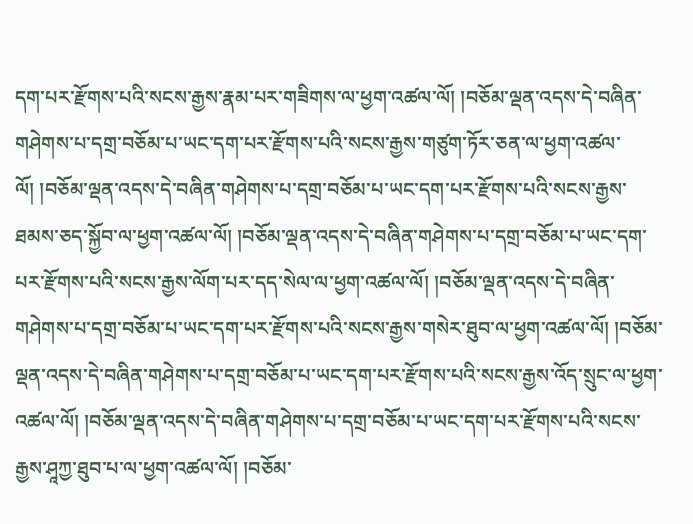དག་པར་རྫོགས་པའི་སངས་རྒྱས་རྣམ་པར་གཟིགས་ལ་ཕྱག་འཚལ་ལོ། །བཅོམ་ལྡན་འདས་དེ་བཞིན་གཤེགས་པ་དགྲ་བཅོམ་པ་ཡང་དག་པར་རྫོགས་པའི་སངས་རྒྱས་གཙུག་ཏོར་ཅན་ལ་ཕྱག་འཚལ་ལོ། །བཅོམ་ལྡན་འདས་དེ་བཞིན་གཤེགས་པ་དགྲ་བཅོམ་པ་ཡང་དག་པར་རྫོགས་པའི་སངས་རྒྱས་ཐམས་ཅད་སྐྱོབ་ལ་ཕྱག་འཚལ་ལོ། །བཅོམ་ལྡན་འདས་དེ་བཞིན་གཤེགས་པ་དགྲ་བཅོམ་པ་ཡང་དག་པར་རྫོགས་པའི་སངས་རྒྱས་ལོག་པར་དད་སེལ་ལ་ཕྱག་འཚལ་ལོ། །བཅོམ་ལྡན་འདས་དེ་བཞིན་གཤེགས་པ་དགྲ་བཅོམ་པ་ཡང་དག་པར་རྫོགས་པའི་སངས་རྒྱས་གསེར་ཐུབ་ལ་ཕྱག་འཚལ་ལོ། །བཅོམ་ལྡན་འདས་དེ་བཞིན་གཤེགས་པ་དགྲ་བཅོམ་པ་ཡང་དག་པར་རྫོགས་པའི་སངས་རྒྱས་འོད་སྲུང་ལ་ཕྱག་འཚལ་ལོ། །བཅོམ་ལྡན་འདས་དེ་བཞིན་གཤེགས་པ་དགྲ་བཅོམ་པ་ཡང་དག་པར་རྫོགས་པའི་སངས་རྒྱས་ཤཱཀྱ་ཐུབ་པ་ལ་ཕྱག་འཚལ་ལོ། །བཅོམ་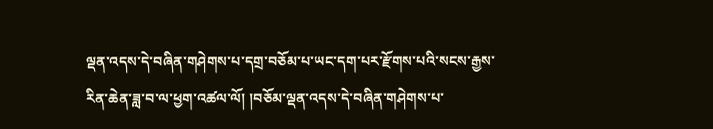ལྡན་འདས་དེ་བཞིན་གཤེགས་པ་དགྲ་བཅོམ་པ་ཡང་དག་པར་རྫོགས་པའི་སངས་རྒྱས་རིན་ཆེན་ཟླ་བ་ལ་ཕྱག་འཚལ་ལོ། །བཅོམ་ལྡན་འདས་དེ་བཞིན་གཤེགས་པ་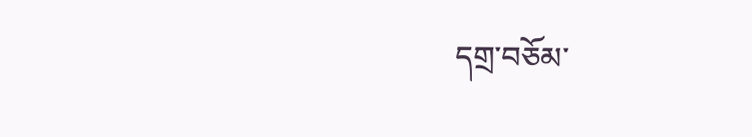དགྲ་བཅོམ་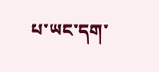པ་ཡང་དག་